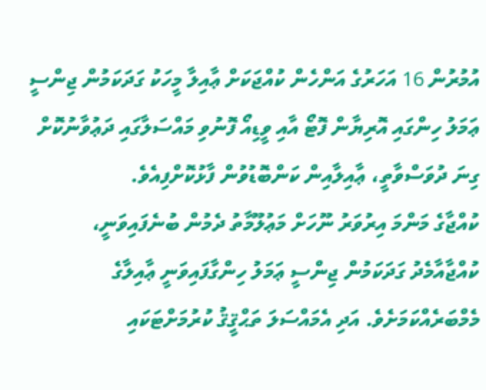އުމުރުން 16 އަހަރުގެ އަންހެން ކުއްޖަކަށް ޢާއިލާ މީހަކު ގަދަކަމުން ޖިންސީ ޢަމަލު ހިންގައި އޮރިޔާން ފޮޓޯ އާއި ވީޑިއޯ ފޮނުވި މައްސަލާގައި ދަޢުވާނުކޮށް ގިނަ ދުވަސްވާތީ، ޢާއިލާއިން ކަންބޮޑުވުން ފާޅުކޮށްފިއެވެ.
ކުއްޖާގެ މަންމަ އިރުވަރު ނޫހަށް މަޢުލޫމާތު ދެމުން ބުނެފައިވަނީ، ކުއްޖާއާމެދު ގަދަކަމުން ޖިންސީ ޢަމަލު ހިންގާފައިވަނީ ޢާއިލާގެ މެމްބަރެއްކަމަށެވެ. އަދި އެމައްސަލަ ތަޙްޤީޤު ކުރުމަށްޓަކައި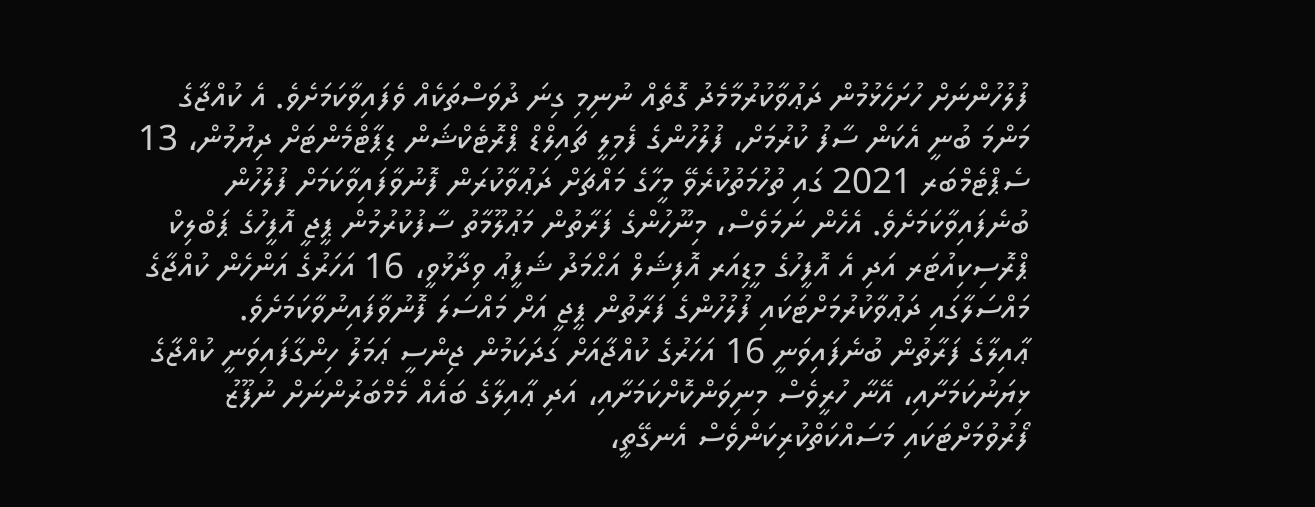ފުލުހުންނަށް ހުށަހެޅުމުން ދަޢުވާކުރުމާމެދު ގޮތެއް ނުނިމި ގިނަ ދުވަސްތަކެއް ވެފައިވާކަމަށެވެ. އެ ކުއްޖާގެ މަންމަ ބުނީ އެކަން ސާފު ކުރުމަށް، ފުލުހުންގެ ފެމިލީ ޗައިލްޑް ޕްރޮޓެކްޝަން ޑިޕާޓްމެންޓަށް ދިޔުމުން، 13 ސެޕްޓެމްބަރ 2021 ގައި ތުހުމަތުކުރެވޭ މީހާގެ މައްޗަށް ދަޢުވާކުރަން ފޮނުވާފައިވާކަމަށް ފުލުހުން ބުނެފައިވާކަމަށެވެ. އެހެން ނަމަވެސް، މިނޫހުންގެ ފަރާތުން މަޢުލޫމާތު ސާފުކުރުމުން ޕީޖީ އޮފީހުގެ ޕަބްލިކް ޕްރޮސިކިއުޓަރ އަދި އެ އޮފީހުގެ މީޑިއަރ އޮފިޝަލް އަޙްމަދު ޝަފީޢު ވިދާޅުވީ، 16 އަހަރުގެ އަންހެން ކުއްޖާގެ މައްސަލާގައި ދަޢުވާކުރުމަށްޓަކައި ފުލުހުންގެ ފަރާތުން ޕީޖީ އަށް މައްސަލަ ފޮނުވާފައިނުވާކަމަށެވެ.
ޢާއިލާގެ ފަރާތުން ބުނެފައިވަނީ 16 އަހަރުގެ ކުއްޖާއަށް ގަދަކަމުން ޖިންސީ ޢަމަލު ހިންގާފައިވަނީ ކުއްޖާގެ ޅިޔަނުކަމަށާއި، އޭނާ ހުރީވެސް މިނިވަންކޮށްކަމަށާއި، އަދި ޢާއިލާގެ ބައެއް މެމްބަރުންނަށް ނުފޫޒު ފޯރުވުމަށްޓަކައި މަސައްކަތްކުރިކަންވެސް އެނގޭތީ،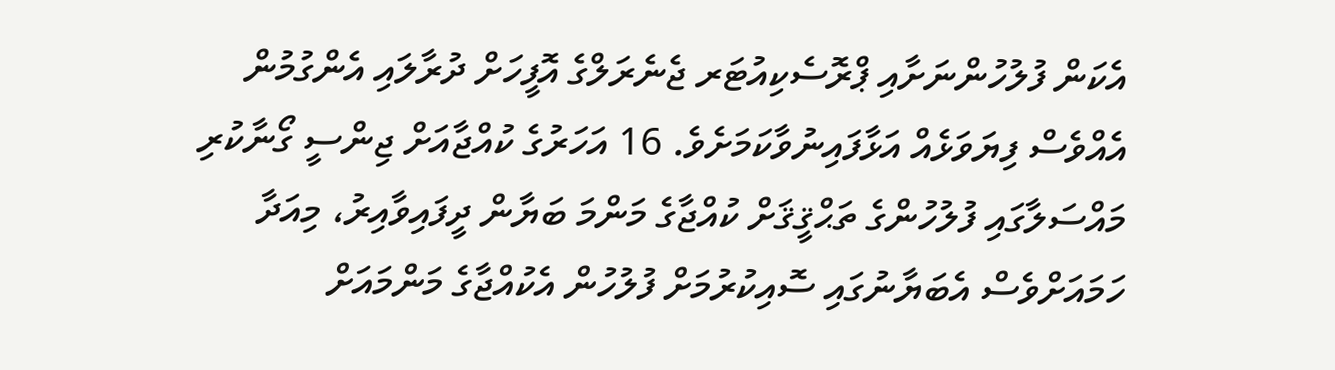އެކަން ފުލުހުންނަށާއި ޕްރޮސެކިއުޓަރ ޖެނެރަލްގެ އޮފީހަށް ދުރާލައި އެންގުމުން އެއްވެސް ފިޔަވަޅެއް އަޅާފައިނުވާކަމަށެވެ. 16 އަހަރުގެ ކުއްޖާއަށް ޖިންސީ ގޯނާކުރި މައްސަލާގައި ފުލުހުންގެ ތަޙްޤީޤަށް ކުއްޖާގެ މަންމަ ބަޔާން ދީފައިވާއިރު، މިއަދާ ހަމައަށްވެސް އެބަޔާނުގައި ސޮއިކުރުމަށް ފުލުހުން އެކުއްޖާގެ މަންމައަށް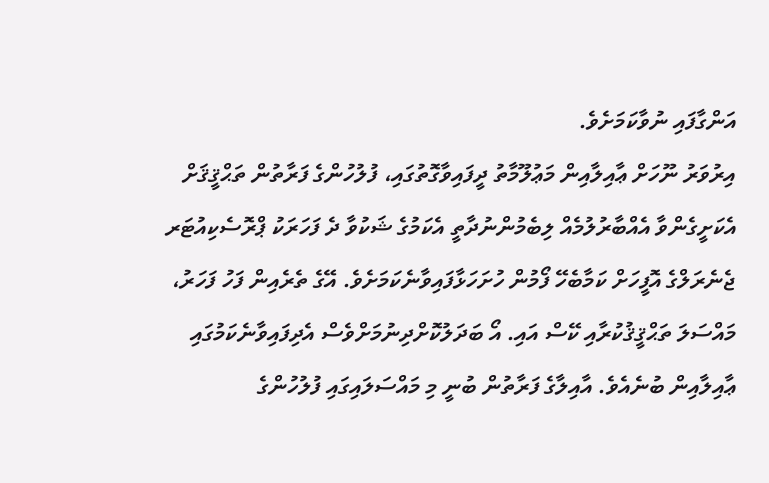އަންގާފައި ނުވާކަމަށެވެ.
އިރުވަރު ނޫހަށް ޢާއިލާއިން މަޢުލޫމާތު ދީފައިވާގޮތުގައި، ފުލުހުންގެ ފަރާތުން ތަޙްޤީޤަށް އެކަށީގެންވާ އެއްބާރުލުމެއް ލިބެމުންނުދާތީ އެކަމުގެ ޝަކުވާ ދެ ފަހަރަކު ޕްރޮސެކިއުޓަރ ޖެނެރަލްގެ އޮފީހަށް ކަމާބެހޭ ފޯމުން ހުށަހަޅާފައިވާނެކަމަށެވެ. އޭގެ ތެރެއިން ފަހު ފަހަރު، މައްސަލަ ތަޙްޤީޤުކުރާއި ކޭސް އައި. އޯ ބަދަލުކޮށްދިނުމަށްވެސް އެދިފައިވާނެކަމުގައި ޢާއިލާއިން ބުނެއެވެ. އާއިލާގެ ފަރާތުން ބުނީ މި މައްސަލައިގައި ފުލުހުންގެ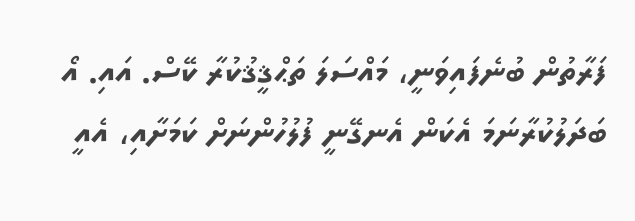ފަރާތުން ބުނެފައިވަނީ، މައްސަލަ ތަޙްޤީޤުކުރާ ކޭސް. އައި. އޯ ބަދަލުކުރާނަމަ އެކަން އެނގޭނީ ފުލުހުންނަށް ކަމަށާއި، އެއީ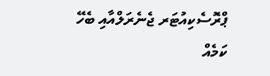ޕްރޮސެކިއުޓަރ ޖެނެރަލްއާއި ބެހޭ ކަމެއް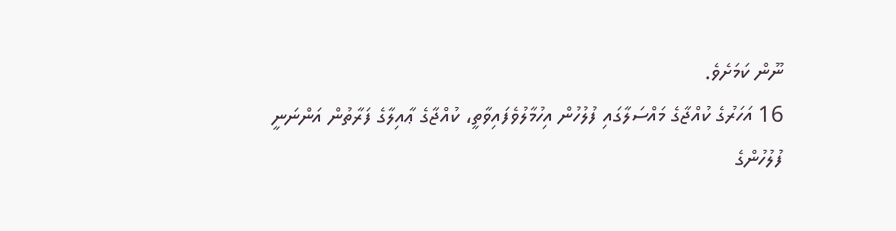ނޫން ކަމަށެވެ.
16 އަހަރުގެ ކުއްޖާގެ މައްސަލާގައި ފުލުހުން އިހުމާލުވެފައިވާތީ، ކުއްޖާގެ ޢާއިލާގެ ފަރާތުން އަންނަނީ ފުލުހުންގެ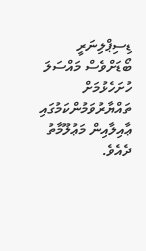ޑިސިޕްލިނަރީ ބޯޑަށްވެސް މައްސަލަ ހުށަހެޅުމަށް ތައްޔާރުވަމުންކަމުގައި ޢާއިލާއިން މަޢުލޫމާތު ދެއެވެ.